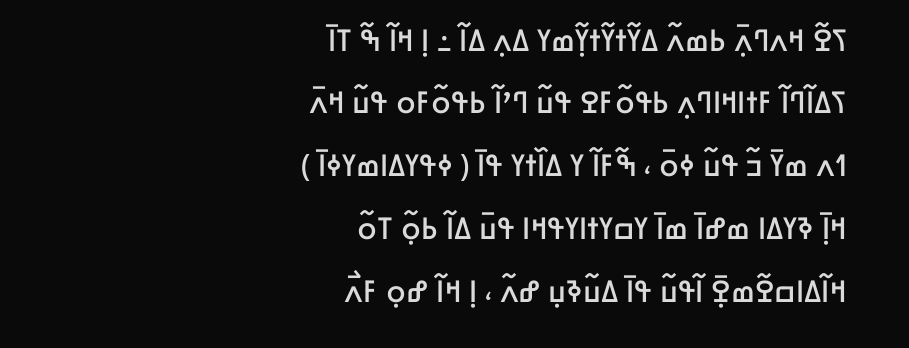ߖߐ߬ ߞߍߣߍ߲߫ ߕߘߍ߬ ߡߌ߬ߙߌ߬ߙߌ߲߬ߘߌ ߡߍ߲ ߡߊ߬ ߸ ߊ߲ ߞߊ߬ ߒ߬ ߠߊ߫ ߖߡߊ߬ߣߊ߬ ߓߙߊߞߊߣߍ߲ ߕߟߋ߬ߓߐ ߟߎ߬ ߣߴߊ߬ ߕߟߋ߬ߓߋ ߟߎ߬ ߞߍ߫ ߗߍ ߘߌ߫ ߏ߬ ߟߎ߬ ߦߋ߫ ، ߒ߬ߓߊ߬ ߌ ߡߊ߰ߙߌ ߟߊ߫ ( ߦߟߌߡߊߘߌߦߊ߫ ) ߞߊ߲߫ ߢߌߡߊ ߘߝߊ߫ ߘߊ߫ ߌߛߌߙߊߌߟߞߊ ߟߎ߫ ߡߊ߬ ߕߋ߲߬ ߠߋ߬ ߞߊ߬ߡߊߛߐ߬ߘߐ߲߫ ߊ߬ߟߎ߬ ߟߊ߫ ߡߎ߬ߢߎ߲ ߝߍ߬ ، ߊ߲ ߞߊ߬ ߝߋ߲ ߓߍ߯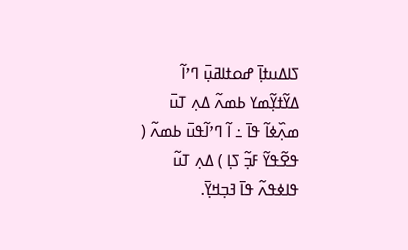ߖߊߡߎߙߊ߲߫ ߝߋߙߊߥߎ߲߫ ߣߴߊ߬ ߡߌ߬ߙߌ߲߬ߘߌ ߕߘߍ߬ ߡߍ߲ ߠߎ߫ ߘߍ߲߰ߦߊ߬ ߟߊ߫ ߸ ߊ߬ ߣߴߊ߬ߟߎ߫ ߕߘߍ߬ ( ߟߐ߬ߟߌ߬ ߓߏ߲߬ ߖߊ߲ ) ߡߍ߲ ߠߎ߬ ߟߊߦߟߍ߬ ߟߊ߫ ߔߏ߲ߞߌ߲߫.